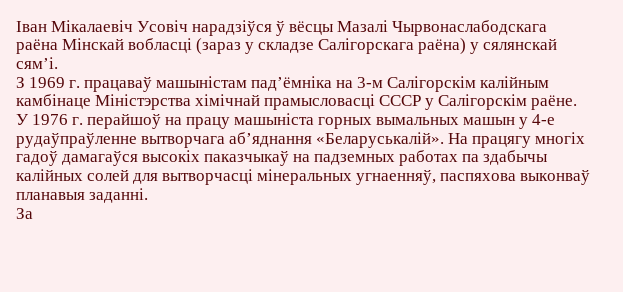Іван Мікалаевіч Усовіч нарадзіўся ў вёсцы Мазалі Чырвонаслабодскага раёна Мінскай вобласці (зараз у складзе Салігорскага раёна) у сялянскай сям’і.
З 1969 г. працаваў машыністам пад’ёмніка на 3-м Салігорскім калійным камбінаце Міністэрства хімічнай прамысловасці СССР у Салігорскім раёне. У 1976 г. перайшоў на працу машыніста горных вымальных машын у 4-е рудаўпраўленне вытворчага аб’яднання «Беларуськалій». На працягу многіх гадоў дамагаўся высокіх паказчыкаў на падземных работах па здабычы калійных солей для вытворчасці мінеральных угнаенняў, паспяхова выконваў планавыя заданні.
За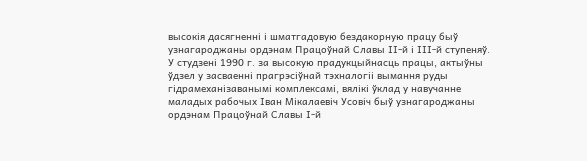высокія дасягненні і шматгадовую бездакорную працу быў узнагароджаны ордэнам Працоўнай Славы ІІ-й і ІІІ-й ступеняў.
У студзені 1990 г. за высокую прадукцыйнасць працы, актыўны ўдзел у засваенні прагрэсіўнай тэхналогіі вымання руды гідрамеханізаванымі комплексамі, вялікі ўклад у навучанне маладых рабочых Іван Мікалаевіч Усовіч быў узнагароджаны ордэнам Працоўнай Славы І-й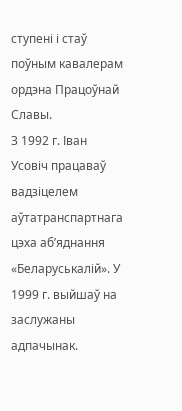ступені і стаў поўным кавалерам ордэна Працоўнай Славы.
З 1992 г. Іван Усовіч працаваў вадзіцелем аўтатранспартнага цэха аб’яднання «Беларуськалій». У 1999 г. выйшаў на заслужаны адпачынак.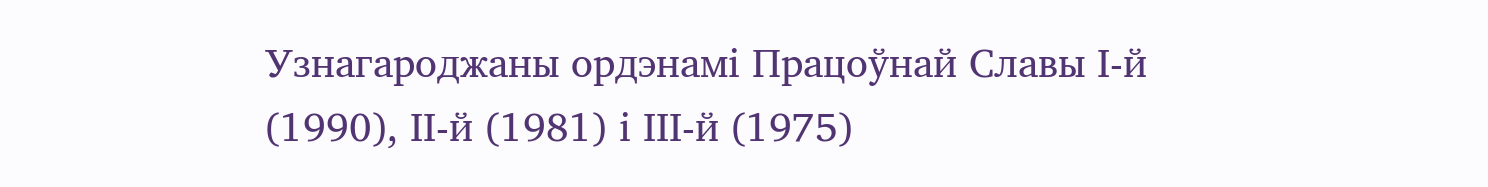Узнагароджаны ордэнамі Працоўнай Славы І-й (1990), ІІ-й (1981) і ІІІ-й (1975)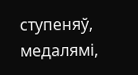ступеняў, медалямі,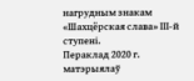нагрудным знакам «Шахцёрская слава» ІІІ-й ступені.
Пераклад 2020 г. матэрыялаў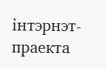інтэрнэт-праекта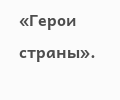«Герои страны».